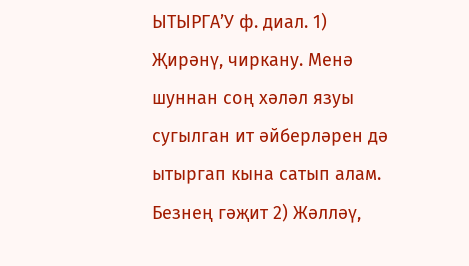ЫТЫРГА’У ф. диал. 1) Җирәнү, чиркану. Менә шуннан соң хәләл язуы сугылган ит әйберләрен дә ытыргап кына сатып алам. Безнең гәҗит 2) Жәлләү,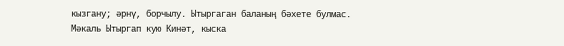кызгану; әрнү, борчылу. Ытыргаган баланың бәхете булмас. Мәкаль Ытыргап кую Кинәт, кыска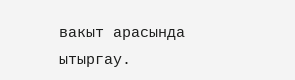вакыт арасында ытыргау.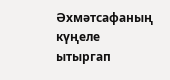Әхмәтсафаның күңеле ытыргап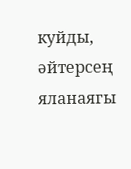куйды, әйтерсең яланаягы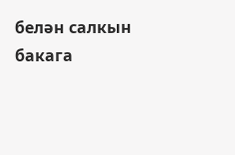белән салкын бакага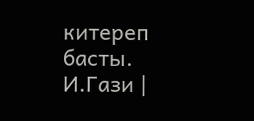китереп басты. И.Гази |